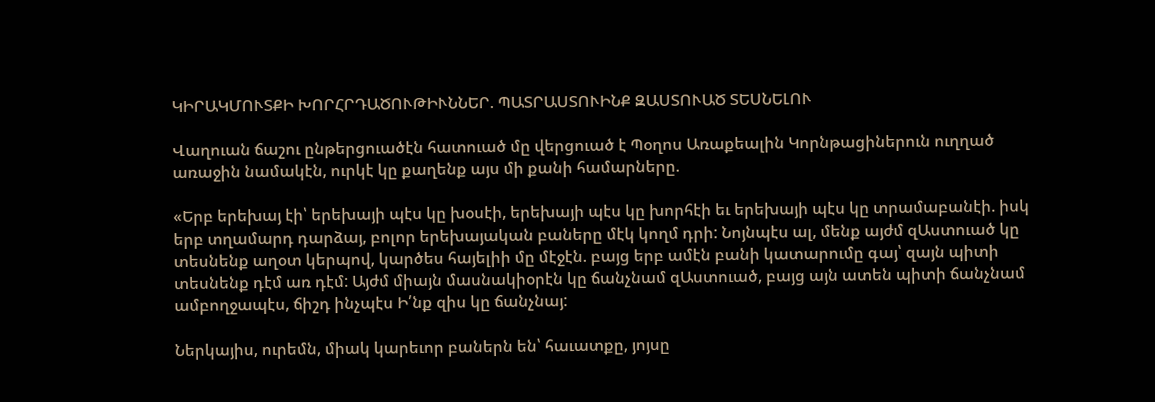ԿԻՐԱԿՄՈՒՏՔԻ ԽՈՐՀՐԴԱԾՈՒԹԻՒՆՆԵՐ. ՊԱՏՐԱՍՏՈՒԻՆՔ ԶԱՍՏՈՒԱԾ ՏԵՍՆԵԼՈՒ

Վաղուան ճաշու ընթերցուածէն հատուած մը վերցուած է Պօղոս Առաքեալին Կորնթացիներուն ուղղած առաջին նամակէն, ուրկէ կը քաղենք այս մի քանի համարները.

«Երբ երեխայ էի՝ երեխայի պէս կը խօսէի, երեխայի պէս կը խորհէի եւ երեխայի պէս կը տրամաբանէի. իսկ երբ տղամարդ դարձայ, բոլոր երեխայական բաները մէկ կողմ դրի: Նոյնպէս ալ, մենք այժմ զԱստուած կը տեսնենք աղօտ կերպով, կարծես հայելիի մը մէջէն. բայց երբ ամէն բանի կատարումը գայ՝ զայն պիտի տեսնենք դէմ առ դէմ: Այժմ միայն մասնակիօրէն կը ճանչնամ զԱստուած, բայց այն ատեն պիտի ճանչնամ ամբողջապէս, ճիշդ ինչպէս Ի՛նք զիս կը ճանչնայ:

Ներկայիս, ուրեմն, միակ կարեւոր բաներն են՝ հաւատքը, յոյսը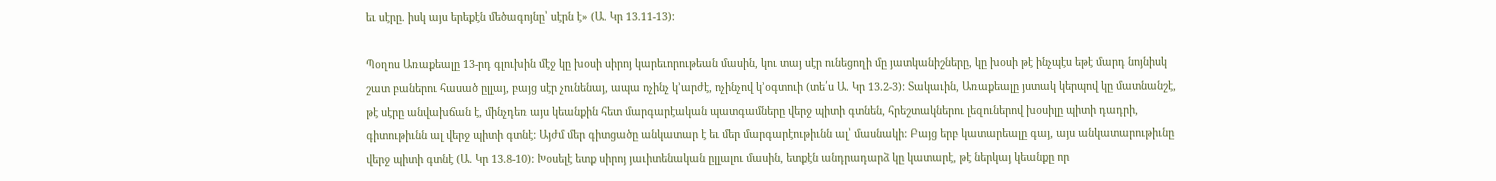եւ սէրը. իսկ այս երեքէն մեծագոյնը՝ սէրն է» (Ա. Կր 13.11-13):

Պօղոս Առաքեալը 13-րդ գլուխին մէջ կը խօսի սիրոյ կարեւորութեան մասին, կու տայ սէր ունեցողի մը յատկանիշները, կը խօսի թէ ինչպէս եթէ մարդ նոյնիսկ շատ բաներու հասած ըլլայ, բայց սէր չունենայ, ապա ոչինչ կ՚արժէ, ոչինչով կ՚օգտուի (տե՛ս Ա. Կր 13.2-3): Տակաւին, Առաքեալը յստակ կերպով կը մատնանշէ, թէ սէրը անվախճան է, մինչդեռ այս կեանքին հետ մարգարէական պատգամները վերջ պիտի գտնեն, հրեշտակներու լեզուներով խօսիլը պիտի դադրի, գիտութիւնն ալ վերջ պիտի գտնէ: Այժմ մեր գիտցածը անկատար է եւ մեր մարգարէութիւնն ալ՝ մասնակի: Բայց երբ կատարեալը գայ, այս անկատարութիւնը վերջ պիտի գտնէ (Ա. Կր 13.8-10): Խօսելէ ետք սիրոյ յաւիտենական ըլլալու մասին, ետքէն անդրադարձ կը կատարէ, թէ ներկայ կեանքը որ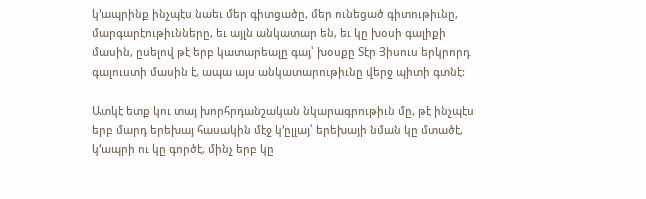կ՚ապրինք ինչպէս նաեւ մեր գիտցածը, մեր ունեցած գիտութիւնը, մարգարէութիւնները, եւ այլն անկատար են, եւ կը խօսի գալիքի մասին, ըսելով թէ երբ կատարեալը գայ՝ խօսքը Տէր Յիսուս երկրորդ գալուստի մասին է, ապա այս անկատարութիւնը վերջ պիտի գտնէ:

Ատկէ ետք կու տայ խորհրդանշական նկարագրութիւն մը, թէ ինչպէս երբ մարդ երեխայ հասակին մէջ կ՚ըլլայ՝ երեխայի նման կը մտածէ, կ՚ապրի ու կը գործէ, մինչ երբ կը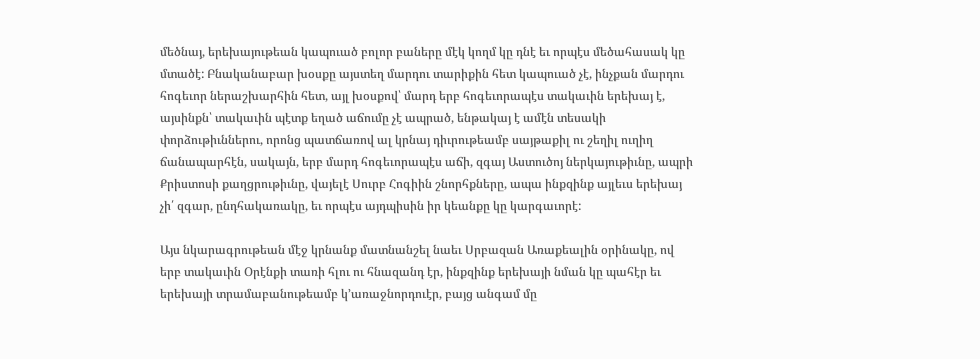մեծնայ, երեխայութեան կապուած բոլոր բաները մէկ կողմ կը դնէ եւ որպէս մեծահասակ կը մտածէ: Բնականաբար խօսքը այստեղ մարդու տարիքին հետ կապուած չէ, ինչքան մարդու հոգեւոր ներաշխարհին հետ, այլ խօսքով՝ մարդ երբ հոգեւորապէս տակաւին երեխայ է, այսինքն՝ տակաւին պէտք եղած աճումը չէ ապրած, ենթակայ է ամէն տեսակի փորձութիւններու, որոնց պատճառով ալ կրնայ դիւրութեամբ սայթաքիլ ու շեղիլ ուղիղ ճանապարհէն, սակայն, երբ մարդ հոգեւորապէս աճի, զգայ Աստուծոյ ներկայութիւնը, ապրի Քրիստոսի քաղցրութիւնը, վայելէ Սուրբ Հոգիին շնորհքները, ապա ինքզինք այլեւս երեխայ չի՛ զգար, ընդհակառակը, եւ որպէս այդպիսին իր կեանքը կը կարգաւորէ:

Այս նկարագրութեան մէջ կրնանք մատնանշել նաեւ Սրբազան Առաքեալին օրինակը, ով երբ տակաւին Օրէնքի տառի հլու ու հնազանդ էր, ինքզինք երեխայի նման կը պահէր եւ երեխայի տրամաբանութեամբ կ՚առաջնորդուէր, բայց անգամ մը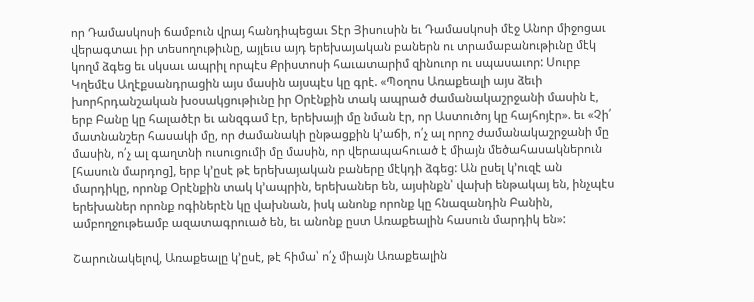որ Դամասկոսի ճամբուն վրայ հանդիպեցաւ Տէր Յիսուսին եւ Դամասկոսի մէջ Անոր միջոցաւ վերագտաւ իր տեսողութիւնը, այլեւս այդ երեխայական բաներն ու տրամաբանութիւնը մէկ կողմ ձգեց եւ սկսաւ ապրիլ որպէս Քրիստոսի հաւատարիմ զինուոր ու սպասաւոր: Սուրբ Կղեմէս Աղէքսանդրացին այս մասին այսպէս կը գրէ. «Պօղոս Առաքեալի այս ձեւի խորհրդանշական խօսակցութիւնը իր Օրէնքին տակ ապրած ժամանակաշրջանի մասին է, երբ Բանը կը հալածէր եւ անզգամ էր, երեխայի մը նման էր, որ Աստուծոյ կը հայհոյէր». եւ «Չի՛ մատնանշեր հասակի մը, որ ժամանակի ընթացքին կ՚աճի, ո՛չ ալ որոշ ժամանակաշրջանի մը մասին, ո՛չ ալ գաղտնի ուսուցումի մը մասին, որ վերապահուած է միայն մեծահասակներուն [հասուն մարդոց], երբ կ՚ըսէ թէ երեխայական բաները մէկդի ձգեց: Ան ըսել կ՚ուզէ ան մարդիկը, որոնք Օրէնքին տակ կ՚ապրին, երեխաներ են, այսինքն՝ վախի ենթակայ են, ինչպէս երեխաներ որոնք ոգիներէն կը վախնան, իսկ անոնք որոնք կը հնազանդին Բանին, ամբողջութեամբ ազատագրուած են, եւ անոնք ըստ Առաքեալին հասուն մարդիկ են»:

Շարունակելով, Առաքեալը կ՚ըսէ, թէ հիմա՝ ո՛չ միայն Առաքեալին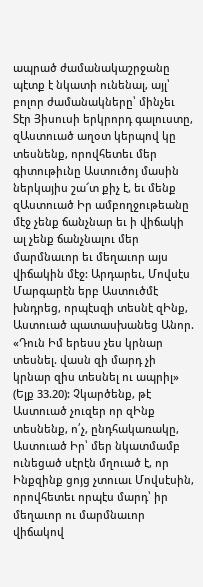ապրած ժամանակաշրջանը պէտք է նկատի ունենալ, այլ՝ բոլոր ժամանակները՝ մինչեւ Տէր Յիսուսի երկրորդ գալուստը, զԱստուած աղօտ կերպով կը տեսնենք, որովհետեւ մեր գիտութիւնը Աստուծոյ մասին ներկայիս շա՜տ քիչ է, եւ մենք զԱստուած Իր ամբողջութեանը մէջ չենք ճանչնար եւ ի վիճակի ալ չենք ճանչնալու մեր մարմնաւոր եւ մեղաւոր այս վիճակին մէջ: Արդարեւ, Մովսէս Մարգարէն երբ Աստուծմէ խնդրեց, որպէսզի տեսնէ զԻնք, Աստուած պատասխանեց Անոր. «Դուն Իմ երեսս չես կրնար տեսնել. վասն զի մարդ չի կրնար զիս տեսնել ու ապրիլ» (Ելք 33.20): Չկարծենք, թէ Աստուած չուզեր որ զԻնք տեսնենք, ո՛չ, ընդհակառակը, Աստուած Իր՝ մեր նկատմամբ ունեցած սէրէն մղուած է, որ Ինքզինք ցոյց չտուաւ Մովսէսին, որովհետեւ որպէս մարդ՝ իր մեղաւոր ու մարմնաւոր վիճակով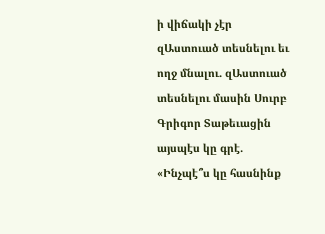ի վիճակի չէր զԱստուած տեսնելու եւ ողջ մնալու. զԱստուած տեսնելու մասին Սուրբ Գրիգոր Տաթեւացին այսպէս կը գրէ. «Ինչպէ՞ս կը հասնինք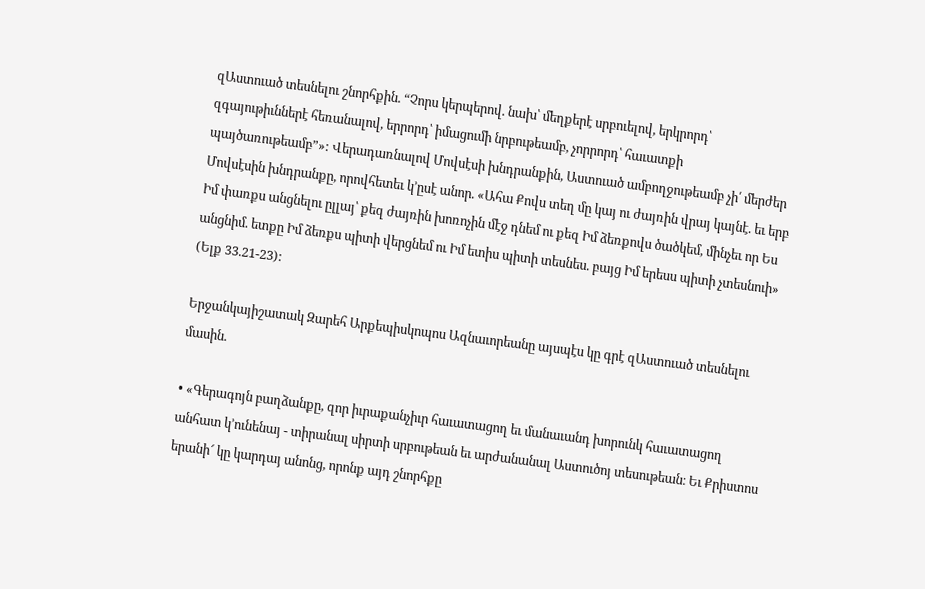զԱստուած տեսնելու շնորհքին. “Չորս կերպերով. նախ՝ մեղքերէ սրբուելով, երկրորդ՝ զգայութիւններէ հեռանալով, երրորդ՝ իմացումի նրբութեամբ, չորրորդ՝ հաւատքի պայծառութեամբ”»: Վերադառնալով Մովսէսի խնդրանքին, Աստուած ամբողջութեամբ չի՛ մերժեր Մովսէսին խնդրանքը, որովհետեւ կ՚ըսէ անոր. «Ահա Քովս տեղ մը կայ ու ժայռին վրայ կայնէ. եւ երբ Իմ փառքս անցնելու ըլլայ՝ քեզ ժայռին խոռոչին մէջ դնեմ ու քեզ Իմ ձեռքովս ծածկեմ, մինչեւ որ Ես անցնիմ. ետքը Իմ ձեռքս պիտի վերցնեմ ու Իմ ետիս պիտի տեսնես. բայց Իմ երեսս պիտի չտեսնուի» (Ելք 33.21-23):

Երջանկայիշատակ Զարեհ Արքեպիսկոպոս Ազնաւորեանը այսպէս կը գրէ զԱստուած տեսնելու մասին.

• «Գերագոյն բաղձանքը, զոր իւրաքանչիւր հաւատացող եւ մանաւանդ խորունկ հաւատացող անհատ կ՚ունենայ - տիրանալ սիրտի սրբութեան եւ արժանանալ Աստուծոյ տեսութեան։ Եւ Քրիստոս երանի՜ կը կարդայ անոնց, որոնք այդ շնորհքը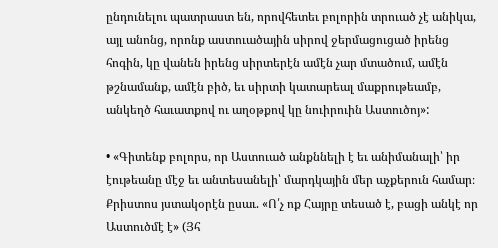ընդունելու պատրաստ են, որովհետեւ բոլորին տրուած չէ անիկա, այլ անոնց, որոնք աստուածային սիրով ջերմացուցած իրենց հոգին, կը վանեն իրենց սիրտերէն ամէն չար մտածում, ամէն թշնամանք, ամէն բիծ, եւ սիրտի կատարեալ մաքրութեամբ, անկեղծ հաւատքով ու աղօթքով կը նուիրուին Աստուծոյ»:

• «Գիտենք բոլորս, որ Աստուած անքննելի է եւ անիմանալի՝ իր էութեանը մէջ եւ անտեսանելի՝ մարդկային մեր աչքերուն համար։ Քրիստոս յստակօրէն ըսաւ. «Ո՛չ ոք Հայրը տեսած է, բացի անկէ որ Աստուծմէ է» (Յհ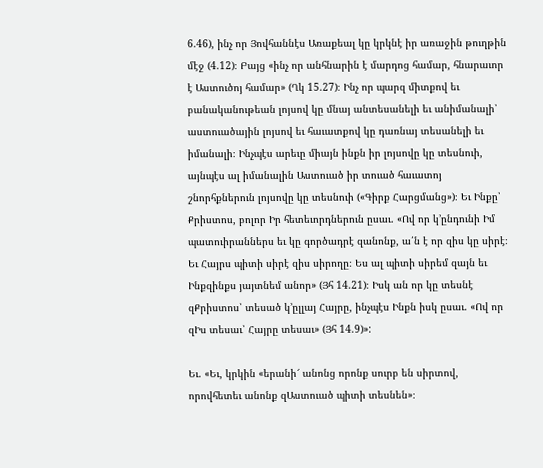6.46), ինչ որ Յովհաննէս Առաքեալ կը կրկնէ իր առաջին թուղթին մէջ (4.12)։ Բայց «ինչ որ անհնարին է մարդոց համար, հնարաւոր է Աստուծոյ համար» (Ղկ 15.27)։ Ինչ որ պարզ միտքով եւ բանականութեան լոյսով կը մնայ անտեսանելի եւ անիմանալի՝ աստուածային լոյսով եւ հաւատքով կը դառնայ տեսանելի եւ իմանալի։ Ինչպէս արեւը միայն ինքն իր լոյսովը կը տեսնուի, այնպէս ալ իմանալին Աստուած իր տուած հաւատոյ շնորհքներուն լոյսովը կը տեսնուի («Գիրք Հարցմանց»)։ Եւ Ինքը՝ Քրիստոս, բոլոր Իր հետեւորդներուն ըսաւ. «Ով որ կ՚ընդունի Իմ պատուիրաններս եւ կը գործադրէ զանոնք, ա՛ն է որ զիս կը սիրէ։ Եւ Հայրս պիտի սիրէ զիս սիրողը։ Ես ալ պիտի սիրեմ զայն եւ Ինքզինքս յայտնեմ անոր» (Յհ 14.21)։ Իսկ ան որ կը տեսնէ զՔրիստոս՝ տեսած կ՚ըլլայ Հայրը, ինչպէս Ինքն իսկ ըսաւ. «Ով որ զԻս տեսաւ՝ Հայրը տեսաւ» (Յհ 14.9)»:

Եւ. «Եւ, կրկին «երանի՜ անոնց որոնք սուրբ են սիրտով, որովհետեւ անոնք զԱստուած պիտի տեսնեն»։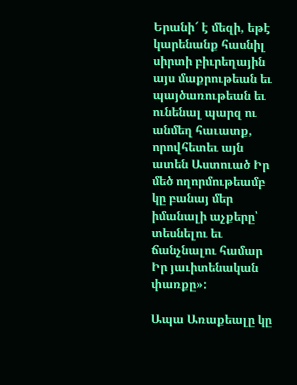Երանի՜ է մեզի, եթէ կարենանք հասնիլ սիրտի բիւրեղային այս մաքրութեան եւ պայծառութեան եւ ունենալ պարզ ու անմեղ հաւատք, որովհետեւ այն ատեն Աստուած Իր մեծ ողորմութեամբ կը բանայ մեր իմանալի աչքերը՝ տեսնելու եւ ճանչնալու համար Իր յաւիտենական փառքը»:

Ապա Առաքեալը կը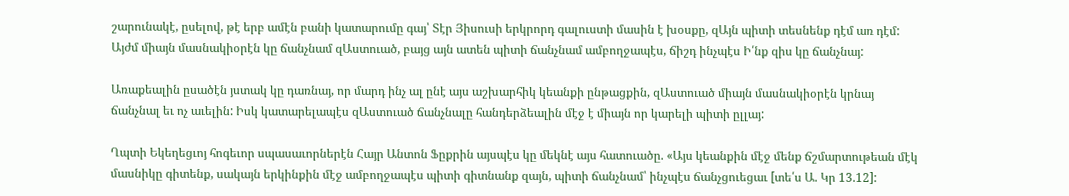շարունակէ, ըսելով, թէ երբ ամէն բանի կատարումը գայ՝ Տէր Յիսուսի երկրորդ գալուստի մասին է խօսքը, զԱյն պիտի տեսնենք դէմ առ դէմ: Այժմ միայն մասնակիօրէն կը ճանչնամ զԱստուած, բայց այն ատեն պիտի ճանչնամ ամբողջապէս, ճիշդ ինչպէս Ի՛նք զիս կը ճանչնայ:

Առաքեալին ըսածէն յստակ կը դառնայ, որ մարդ ինչ ալ ընէ այս աշխարհիկ կեանքի ընթացքին, զԱստուած միայն մասնակիօրէն կրնայ ճանչնալ եւ ոչ աւելին: Իսկ կատարելապէս զԱստուած ճանչնալը հանդերձեալին մէջ է միայն որ կարելի պիտի ըլլայ:

Ղպտի Եկեղեցւոյ հոգեւոր սպասաւորներէն Հայր Անտոն Ֆըքրին այսպէս կը մեկնէ այս հատուածը. «Այս կեանքին մէջ մենք ճշմարտութեան մէկ մասնիկը գիտենք, սակայն երկինքին մէջ ամբողջապէս պիտի գիտնանք զայն, պիտի ճանչնամ՝ ինչպէս ճանչցուեցաւ [տե՛ս Ա. Կր 13.12]: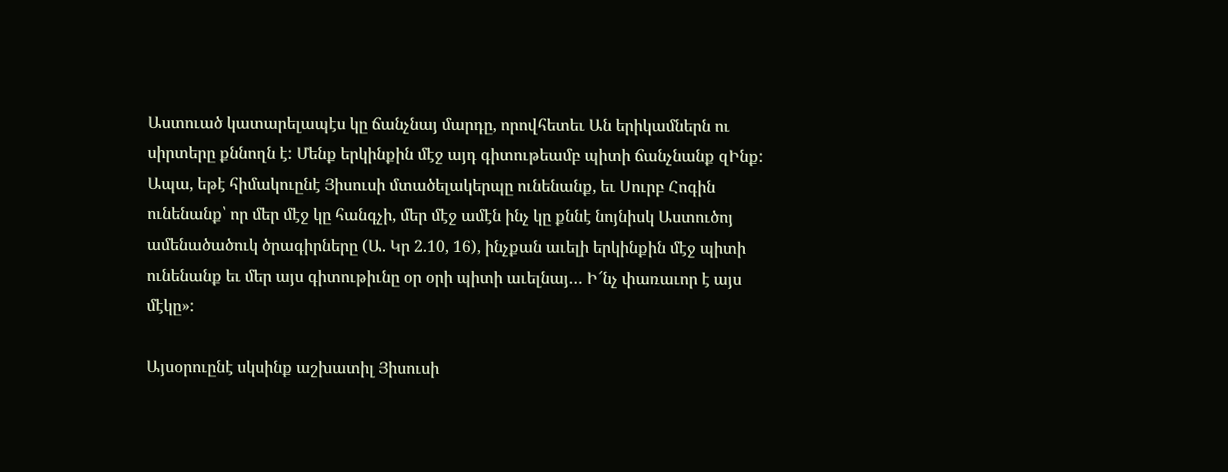Աստուած կատարելապէս կը ճանչնայ մարդը, որովհետեւ Ան երիկամներն ու սիրտերը քննողն է: Մենք երկինքին մէջ այդ գիտութեամբ պիտի ճանչնանք զԻնք: Ապա, եթէ հիմակուընէ Յիսուսի մտածելակերպը ունենանք, եւ Սուրբ Հոգին ունենանք՝ որ մեր մէջ կը հանգչի, մեր մէջ ամէն ինչ կը քննէ նոյնիսկ Աստուծոյ ամենածածուկ ծրագիրները (Ա. Կր 2.10, 16), ինչքան աւելի երկինքին մէջ պիտի ունենանք եւ մեր այս գիտութիւնը օր օրի պիտի աւելնայ… Ի՜նչ փառաւոր է այս մէկը»:

Այսօրուընէ սկսինք աշխատիլ Յիսուսի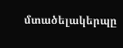մտածելակերպը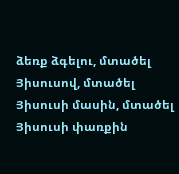ձեռք ձգելու, մտածել Յիսուսով, մտածել Յիսուսի մասին, մտածել Յիսուսի փառքին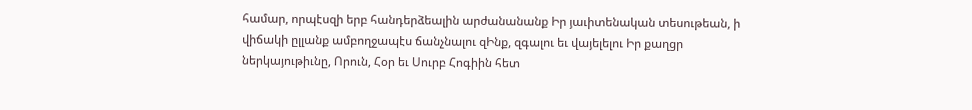համար, որպէսզի երբ հանդերձեալին արժանանանք Իր յաւիտենական տեսութեան, ի վիճակի ըլլանք ամբողջապէս ճանչնալու զԻնք, զգալու եւ վայելելու Իր քաղցր ներկայութիւնը, Որուն, Հօր եւ Սուրբ Հոգիին հետ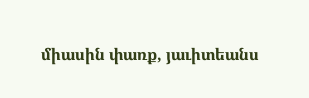միասին փառք, յաւիտեանս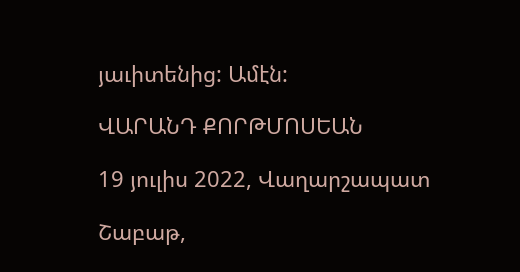յաւիտենից: Ամէն:

ՎԱՐԱՆԴ ՔՈՐԹՄՈՍԵԱՆ

19 յուլիս 2022, Վաղարշապատ

Շաբաթ,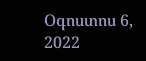Օգոստոս 6, 2022